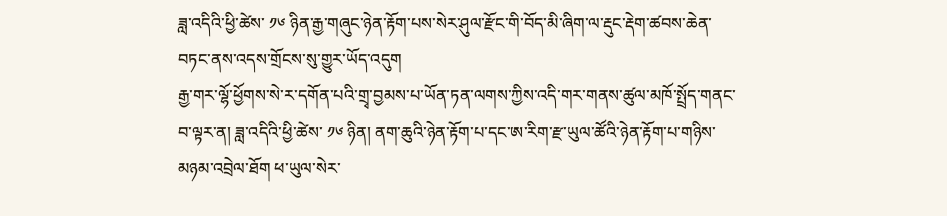ཟླ་འདིའི་ཕྱི་ཚེས་ ༡༦ ཉིན་རྒྱ་གཞུང་ཉེན་རྟོག་པས་སེར་ཤུལ་རྫོང་གི་བོད་མི་ཞིག་ལ་རྡུང་རྡེག་ཚབས་ཆེན་བཏང་ནས་འདས་གྲོངས་སུ་གྱུར་ཡོད་འདུག
རྒྱ་གར་ལྷོ་ཕྱོགས་སེ་ར་དགོན་པའི་གྲྭ་བྱམས་པ་ཡོན་ཏན་ལགས་ཀྱིས་འདི་གར་གནས་ཚུལ་མཁོ་སྤྲོད་གནང་བ་ལྟར་ན། ཟླ་འདིའི་ཕྱི་ཚེས་ ༡༦ ཉིན། ནག་ཆུའི་ཉེན་རྟོག་པ་དང་ཨ་རིག་རྫ་ཡུལ་ཚོའི་ཉེན་རྟོག་པ་གཉིས་མཉམ་འབྲེལ་ཐོག ཕ་ཡུལ་སེར་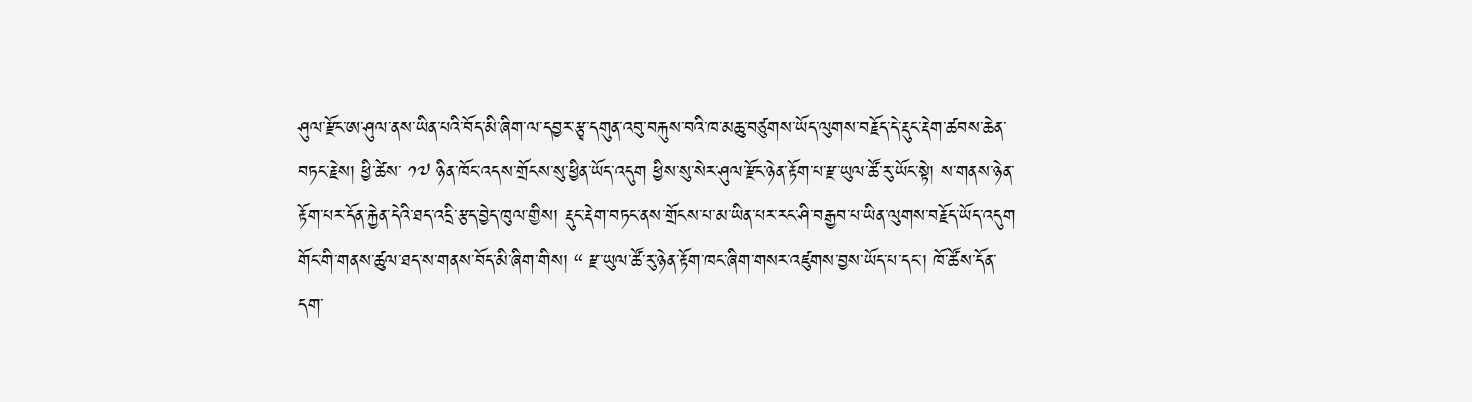ཤུལ་རྫོང་ཨ་ཤུལ་ནས་ཡིན་པའི་བོད་མི་ཞིག་ལ་དབྱར་རྩྭ་དགུན་འབུ་བརྐུས་བའི་ཁ་མཆུ་བཙུགས་ཡོད་ལུགས་བརྗོད་དེ་རྡུང་རྡེག་ཚབས་ཆེན་བཏང་རྗེས། ཕྱི་ཚེས་ ༡༧ ཉིན་ཁོང་འདས་གྲོངས་སུ་ཕྱིན་ཡོད་འདུག ཕྱིས་སུ་སེར་ཤུལ་རྫོང་ཉེན་རྟོག་པ་རྫ་ཡུལ་ཚོ་རུ་ཡོང་སྟེ། ས་གནས་ཉེན་རྟོག་པར་དོན་རྐྱེན་དེའི་ཐད་འདྲི་རྩད་བྱེད་ཁུལ་གྱིས། རྡུང་རྡེག་བཏང་ནས་གྲོངས་པ་མ་ཡིན་པར་རང་ཤི་བརྒྱབ་པ་ཡིན་ལུགས་བརྗོད་ཡོད་འདུག
གོང་གི་གནས་ཚུལ་ཐད་ས་གནས་བོད་མི་ཞིག་གིས། “ རྫ་ཡུལ་ཚོ་རུ་ཉེན་རྟོག་ཁང་ཞིག་གསར་འཛུགས་བྱས་ཡོད་པ་དང་། ཁོ་ཚོས་དོན་དག་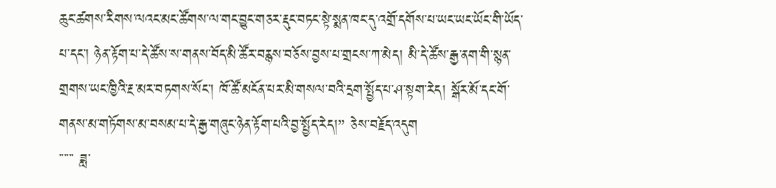ཆུང་ཚགས་རིགས་ལའང་མང་ཚོགས་ལ་གང་བྱུང་གཅར་རྡུང་བཏང་སྟེ་སྨན་ཁང་དུ་འགྲོ་དགོས་པ་ཡང་ཡང་ཡོང་གི་ཡོད་པ་དང་། ཉེན་རྟོག་པ་དེ་ཚོས་ས་གནས་བོད་མི་ཚོར་བརྙས་བཅོས་བྱས་པ་གྲངས་ཀ་མེད། མི་དེ་ཚོས་རྒྱ་ནག་གི་སྙན་གྲགས་ཡང་ཁྱིའི་རྔ་མར་བཏགས་སོང་། ཁོ་ཚོ་མངོན་པར་མི་གསལ་བའི་དྲག་སྤྱོད་པ་ཤ་སྟག་རེད། སྒོར་མོ་དང་གོ་གནས་མ་གཏོགས་མ་བསམ་པ་དེ་རྒྱ་གཞུང་ཉེན་རྟོག་པའི་བྱ་སྤྱོད་རེད།” ཅེས་བརྗོད་འདུག
་་་་་་ ཟླ་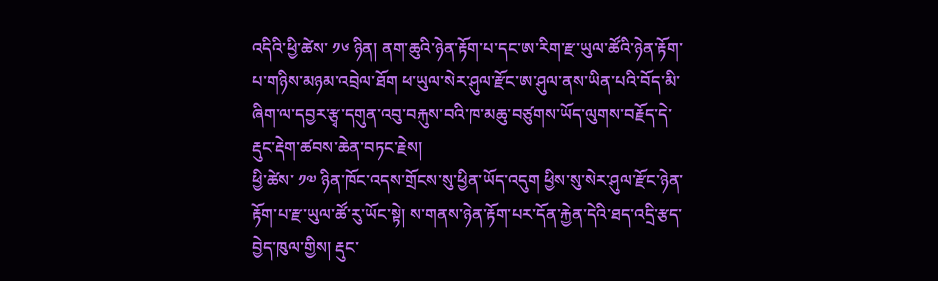འདིའི་ཕྱི་ཚེས་ ༡༦ ཉིན། ནག་ཆུའི་ཉེན་རྟོག་པ་དང་ཨ་རིག་རྫ་ཡུལ་ཚོའི་ཉེན་རྟོག་པ་གཉིས་མཉམ་འབྲེལ་ཐོག ཕ་ཡུལ་སེར་ཤུལ་རྫོང་ཨ་ཤུལ་ནས་ཡིན་པའི་བོད་མི་ཞིག་ལ་དབྱར་རྩྭ་དགུན་འབུ་བརྐུས་བའི་ཁ་མཆུ་བཙུགས་ཡོད་ལུགས་བརྗོད་དེ་རྡུང་རྡེག་ཚབས་ཆེན་བཏང་རྗེས།
ཕྱི་ཚེས་ ༡༧ ཉིན་ཁོང་འདས་གྲོངས་སུ་ཕྱིན་ཡོད་འདུག ཕྱིས་སུ་སེར་ཤུལ་རྫོང་ཉེན་རྟོག་པ་རྫ་ཡུལ་ཚོ་རུ་ཡོང་སྟེ། ས་གནས་ཉེན་རྟོག་པར་དོན་རྐྱེན་དེའི་ཐད་འདྲི་རྩད་བྱེད་ཁུལ་གྱིས། རྡུང་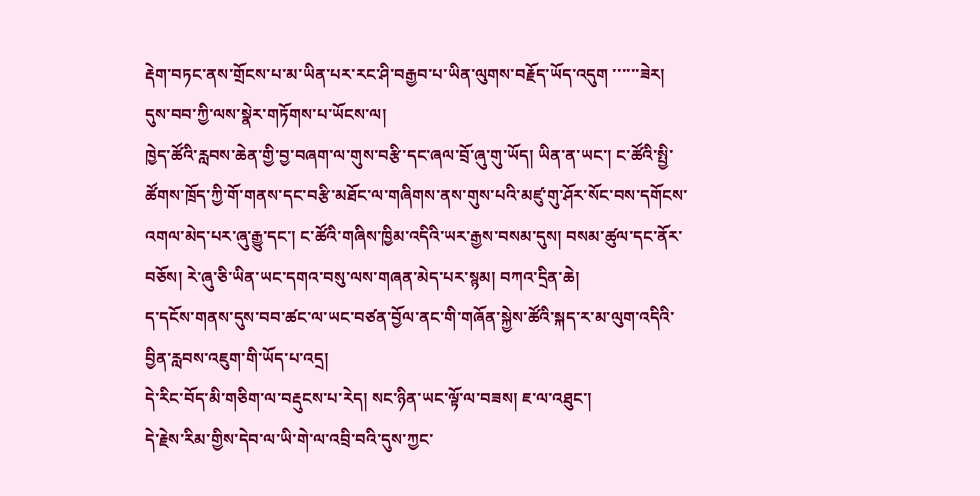རྡེག་བཏང་ནས་གྲོངས་པ་མ་ཡིན་པར་རང་ཤི་བརྒྱབ་པ་ཡིན་ལུགས་བརྗོད་ཡོད་འདུག ་་་་་་ཟེར།
དུས་བབ་ཀྱི་ལས་སྣེར་གཏོགས་པ་ཡོངས་ལ།
ཁྱེད་ཚོའི་རླབས་ཆེན་གྱི་བྱ་བཞག་ལ་གུས་བརྩི་དང་ཞལ་བྲོ་ཞུ་གུ་ཡོད། ཡིན་ན་ཡང་། ང་ཚོའི་སྤྱི་ཚོགས་ཁྲོད་ཀྱི་གོ་གནས་དང་བརྩི་མཐོང་ལ་གཞིགས་ནས་གུས་པའི་མཛུ་གུ་ཤོར་སོང་བས་དགོངས་འགལ་མེད་པར་ཞུ་རྒྱུ་དང་། ང་ཚོའི་གཞིས་ཁྱིམ་འདིའི་ཡར་རྒྱས་བསམ་དུས། བསམ་ཚུལ་དང་ནོར་བཅོས། རེ་ཞུ་ཅི་ཡིན་ཡང་དགའ་བསུ་ལས་གཞན་མེད་པར་སྙམ། བཀའ་དྲིན་ཆེ།
ད་དངོས་གནས་དུས་བབ་ཚང་ལ་ཡང་བཙན་བྱོལ་ནང་གི་གཞོན་སྐྱེས་ཚོའི་སྐད་ར་མ་ལུག་འདིའི་བྱིན་རླབས་འཇུག་གི་ཡོད་པ་འདྲ།
དེ་རིང་བོད་མི་གཅིག་ལ་བརྡུངས་པ་རེད། སང་ཉིན་ཡང་ལྟོ་ལ་བཟས། ཇ་ལ་འཐུང་།
དེ་རྗེས་རིམ་གྱིས་དེབ་ལ་ཡི་གེ་ལ་འབྲི་བའི་དུས་ཀྱང་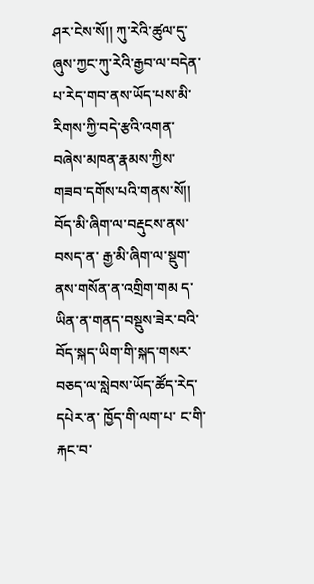ཤར་ངེས་སོ།། ཀུ་རེའི་ཚུལ་དུ་ཞུས་ཀྱང་ཀུ་རེའི་རྒྱབ་ལ་བདེན་པ་རེད་གབ་ནས་ཡོད་པས་མི་རིགས་ཀྱི་བདེ་རྩའི་འགན་བཞེས་མཁན་རྣམས་ཀྱིས་གཟབ་དགོས་པའི་གནས་སོ།།
བོད་མི་ཞིག་ལ་བརྡུངས་ནས་བསད་ན་ རྒྱ་མི་ཞིག་ལ་སྡུག་ནས་གསོན་ན་འགྲིག་གམ ད་ཡིན་ན་གནད་བསྡུས་ཟེར་བའི་བོད་སྐད་ཡིག་གི་སྐད་གསར་བཅད་ལ་སླེབས་ཡོད་ཚོད་རེད་ དཔེར་ན་ ཁྱོད་གི་ལག་པ་ ང་གི་རྐང་བ་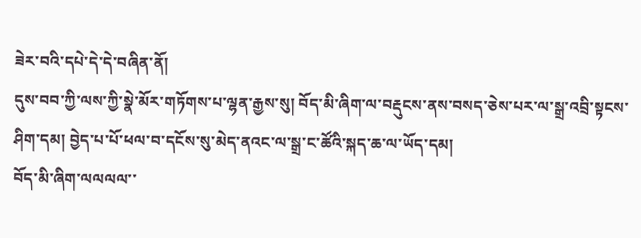ཟེར་བའི་དཔེ་དེ་དེ་བཞིན་ནོ།
དུས་བབ་ཀྱི་ལས་ཀྱི་སྣེ་མོར་གཏོགས་པ་ལྷན་རྒྱས་སུ། བོད་མི་ཞིག་ལ་བརྡུངས་ནས་བསད་ཅེས་པར་ལ་སྒྲ་འབྲི་སྟངས་ཤིག་དམ། བྱེད་པ་པོ་ཕལ་བ་དངོས་སུ་མེད་ནའང་ལ་སྒྲ་ང་ཚོའི་སྐད་ཆ་ལ་ཡོད་དམ།
བོད་མི་ཞིག་ལལལལ་་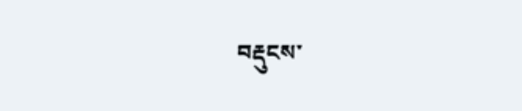བརྡུངས་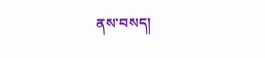ནས་བསད།